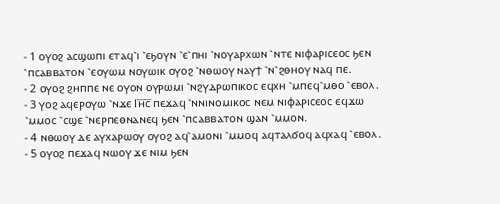- 1 ⲟⲩⲟϩ ⲁⲥϣⲱⲡⲓ ⲉⲧⲁϥ⳿ⲓ ⳿ⲉϧⲟⲩⲛ ⳿ⲉ⳿ⲡⲏⲓ ⳿ⲛⲟⲩⲁⲣⲭⲱⲛ ⳿ⲛⲧⲉ ⲛⲓⲫⲁⲣⲓⲥⲉⲟⲥ ϧⲉⲛ ⳿ⲡⲥⲁⲃⲃⲁⲧⲟⲛ ⳿ⲉⲟⲩⲱⲙ ⲛⲟⲩⲱⲓⲕ ⲟⲩⲟϩ ⳿ⲛⲑⲱⲟⲩ ⲛⲁⲩϯ ⳿ⲛ⳿ϩⲑⲏⲟⲩ ⲛⲁϥ ⲡⲉ.
- 2 ⲟⲩⲟϩ ϩⲏⲡⲡⲉ ⲛⲉ ⲟⲩⲟⲛ ⲟⲩⲣⲱⲙⲓ ⳿ⲛϩⲩⲇⲣⲱⲡⲓⲕⲟⲥ ⲉϥⲭⲏ ⳿ⲙⲡⲉϥ⳿ⲙⲑⲟ ⳿ⲉⲃⲟⲗ.
- 3 ⲩⲟϩ ⲁϥⲉⲣⲟⲩⲱ ⳿ⲛϫⲉ Ⲓⲏ̅ⲥ̅ ⲡⲉϫⲁϥ ⳿ⲛⲛⲓⲛⲟⲙⲓⲕⲟⲥ ⲛⲉⲙ ⲛⲓⲫⲁⲣⲓⲥⲉⲟⲥ ⲉϥϫⲱ ⳿ⲙⲙⲟⲥ ⳿ⲥϣⲉ ⳿ⲛⲉⲣⲡⲉⲑⲛⲁⲛⲉϥ ϧⲉⲛ ⳿ⲡⲥⲁⲃⲃⲁⲧⲟⲛ ϣⲁⲛ ⳿ⲙⲙⲟⲛ.
- 4 ⲛⲑⲱⲟⲩ ⲇⲉ ⲁⲩⲭⲁⲣⲱⲟⲩ ⲟⲩⲟϩ ⲁϥ⳿ⲁⲙⲟⲛⲓ ⳿ⲙⲙⲟϥ ⲁϥⲧⲁⲗϭⲟϥ ⲁϥⲭⲁϥ ⳿ⲉⲃⲟⲗ.
- 5 ⲟⲩⲟϩ ⲡⲉϫⲁϥ ⲛⲱⲟⲩ ϫⲉ ⲛⲓⲙ ϧⲉⲛ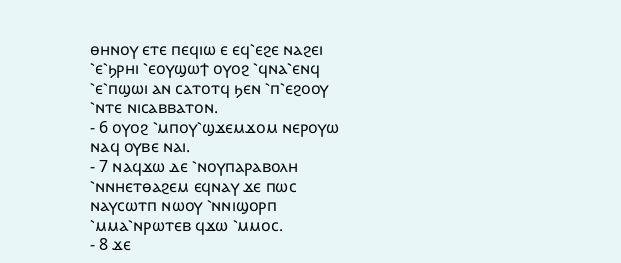ⲑⲏⲛⲟⲩ ⲉⲧⲉ ⲡⲉϥⲓⲱ ⲉ ⲉϥ⳿ⲉϩⲉ ⲛⲁϩⲉⲓ ⳿ⲉ⳿ϧⲣⲏⲓ ⳿ⲉⲟⲩϣⲱϯ ⲟⲩⲟϩ ⳿ϥⲛⲁ⳿ⲉⲛϥ ⳿ⲉ⳿ⲡϣⲱⲓ ⲁⲛ ⲥⲁⲧⲟⲧϥ ϧⲉⲛ ⳿ⲡ⳿ⲉϩⲟⲟⲩ ⳿ⲛⲧⲉ ⲛⲓⲥⲁⲃⲃⲁⲧⲟⲛ.
- 6 ⲟⲩⲟϩ ⳿ⲙⲡⲟⲩ⳿ϣϫⲉⲙϫⲟⲙ ⲛⲉⲣⲟⲩⲱ ⲛⲁϥ ⲟⲩⲃⲉ ⲛⲁⲓ.
- 7 ⲛⲁϥϫⲱ ⲇⲉ ⳿ⲛⲟⲩⲡⲁⲣⲁⲃⲟⲗⲏ ⳿ⲛⲛⲏⲉⲧⲑⲁϩⲉⲙ ⲉϥⲛⲁⲩ ϫⲉ ⲡⲱⲥ ⲛⲁⲩⲥⲱⲧⲡ ⲛⲱⲟⲩ ⳿ⲛⲛⲓϣⲟⲣⲡ ⳿ⲙⲙⲁ⳿ⲛⲣⲱⲧⲉⲃ ϥϫⲱ ⳿ⲙⲙⲟⲥ.
- 8 ϫⲉ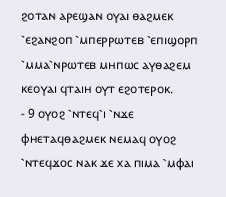ϩⲟⲧⲁⲛ ⲁⲣⲉϣⲁⲛ ⲟⲩⲁⲓ ⲑⲁϩⲙⲉⲕ ⳿ⲉϩⲁⲛϩⲟⲡ ⳿ⲙⲡⲉⲣⲣⲱⲧⲉⲃ ⳿ⲉⲡⲓϣⲟⲣⲡ ⳿ⲙⲙⲁ⳿ⲛⲣⲱⲧⲉⲃ ⲙⲏⲡⲱⲥ ⲁⲩⲑⲁϩⲉⲙ ⲕⲉⲟⲩⲁⲓ ϥⲧⲁⲓⲏ ⲟⲩⲧ ⲉϩⲟⲧⲉⲣⲟⲕ.
- 9 ⲟⲩⲟϩ ⳿ⲛⲧⲉϥ⳿ⲓ ⳿ⲛϫⲉ ⲫⲏⲉⲧⲁϥⲑⲁϩⲙⲉⲕ ⲛⲉⲙⲁϥ ⲟⲩⲟϩ ⳿ⲛⲧⲉϥϫⲟⲥ ⲛⲁⲕ ϫⲉ ⲭⲁ ⲡⲓⲙⲁ ⳿ⲙⲫⲁⲓ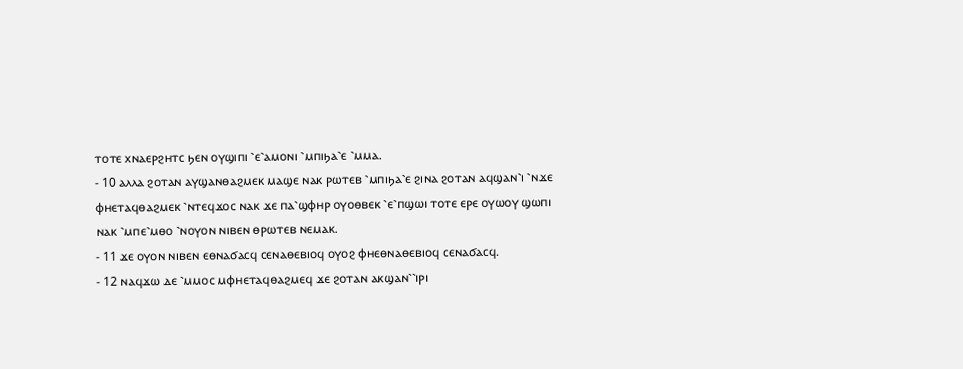ⲧⲟⲧⲉ ⲭⲛⲁⲉⲣϩⲏⲧⲥ ϧⲉⲛ ⲟⲩϣⲓⲡⲓ ⳿ⲉ⳿ⲁⲙⲟⲛⲓ ⳿ⲙⲡⲓϧⲁ⳿ⲉ ⳿ⲙⲙⲁ.
- 10 ⲁⲗⲗⲁ ϩⲟⲧⲁⲛ ⲁⲩϣⲁⲛⲑⲁϩⲙⲉⲕ ⲙⲁϣⲉ ⲛⲁⲕ ⲣⲱⲧⲉⲃ ⳿ⲙⲡⲓϧⲁ⳿ⲉ ϩⲓⲛⲁ ϩⲟⲧⲁⲛ ⲁϥϣⲁⲛ⳿ⲓ ⳿ⲛϫⲉ ⲫⲏⲉⲧⲁϥⲑⲁϩⲙⲉⲕ ⳿ⲛⲧⲉϥϫⲟⲥ ⲛⲁⲕ ϫⲉ ⲡⲁ⳿ϣⲫⲏⲣ ⲟⲩⲟⲑⲃⲉⲕ ⳿ⲉ⳿ⲡϣⲱⲓ ⲧⲟⲧⲉ ⲉⲣⲉ ⲟⲩⲱⲟⲩ ϣⲱⲡⲓ ⲛⲁⲕ ⳿ⲙⲡⲉ⳿ⲙⲑⲟ ⳿ⲛⲟⲩⲟⲛ ⲛⲓⲃⲉⲛ ⲑⲣⲱⲧⲉⲃ ⲛⲉⲙⲁⲕ.
- 11 ϫⲉ ⲟⲩⲟⲛ ⲛⲓⲃⲉⲛ ⲉⲑⲛⲁϭⲁⲥϥ ⲥⲉⲛⲁⲑⲉⲃⲓⲟϥ ⲟⲩⲟϩ ⲫⲏⲉⲑⲛⲁⲑⲉⲃⲓⲟϥ ⲥⲉⲛⲁϭⲁⲥϥ.
- 12 ⲛⲁϥϫⲱ ⲇⲉ ⳿ⲙⲙⲟⲥ ⲙⲫⲏⲉⲧⲁϥⲑⲁϩⲙⲉϥ ϫⲉ ϩⲟⲧⲁⲛ ⲁⲕϣⲁⲛ⳿⳿ⲓⲣⲓ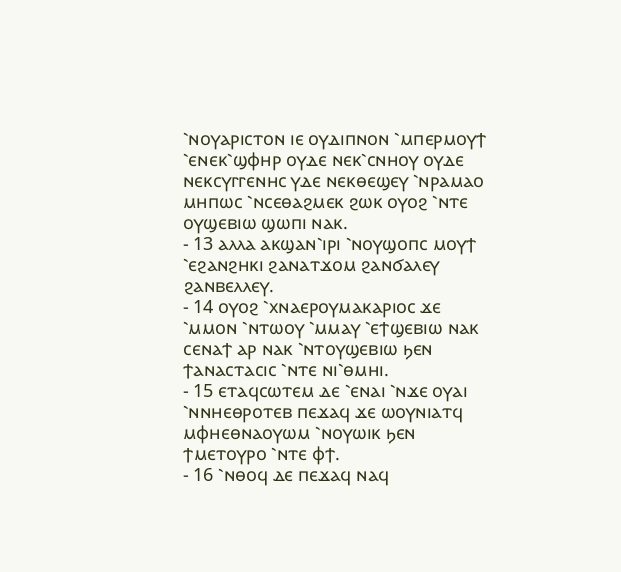⳿ⲛⲟⲩⲁⲣⲓⲥⲧⲟⲛ ⲓⲉ ⲟⲩⲇⲓⲡⲛⲟⲛ ⳿ⲙⲡⲉⲣⲙⲟⲩϯ ⳿ⲉⲛⲉⲕ⳿ϣⲫⲏⲣ ⲟⲩⲇⲉ ⲛⲉⲕ⳿ⲥⲛⲏⲟⲩ ⲟⲩⲇⲉ ⲛⲉⲕⲥⲩⲅⲅⲉⲛⲏⲥ ⲩⲇⲉ ⲛⲉⲕⲑⲉϣⲉⲩ ⳿ⲛⲣⲁⲙⲁⲟ ⲙⲏⲡⲱⲥ ⳿ⲛⲥⲉⲑⲁϩⲙⲉⲕ ϩⲱⲕ ⲟⲩⲟϩ ⳿ⲛⲧⲉ ⲟⲩϣⲉⲃⲓⲱ ϣⲱⲡⲓ ⲛⲁⲕ.
- 13 ⲁⲗⲗⲁ ⲁⲕϣⲁⲛ⳿ⲓⲣⲓ ⳿ⲛⲟⲩϣⲟⲡⲥ ⲙⲟⲩϯ ⳿ⲉϩⲁⲛϩⲏⲕⲓ ϩⲁⲛⲁⲧϫⲟⲙ ϩⲁⲛϭⲁⲗⲉⲩ ϩⲁⲛⲃⲉⲗⲗⲉⲩ.
- 14 ⲟⲩⲟϩ ⳿ⲭⲛⲁⲉⲣⲟⲩⲙⲁⲕⲁⲣⲓⲟⲥ ϫⲉ ⳿ⲙⲙⲟⲛ ⳿ⲛⲧⲱⲟⲩ ⳿ⲙⲙⲁⲩ ⳿ⲉϯϣⲉⲃⲓⲱ ⲛⲁⲕ ⲥⲉⲛⲁϯ ⲁⲣ ⲛⲁⲕ ⳿ⲛⲧⲟⲩϣⲉⲃⲓⲱ ϧⲉⲛ ϯⲁⲛⲁⲥⲧⲁⲥⲓⲥ ⳿ⲛⲧⲉ ⲛⲓ⳿ⲑⲙⲏⲓ.
- 15 ⲉⲧⲁϥⲥⲱⲧⲉⲙ ⲇⲉ ⳿ⲉⲛⲁⲓ ⳿ⲛϫⲉ ⲟⲩⲁⲓ ⳿ⲛⲛⲏⲉⲑⲣⲟⲧⲉⲃ ⲡⲉϫⲁϥ ϫⲉ ⲱⲟⲩⲛⲓⲁⲧϥ ⲙⲫⲏⲉⲑⲛⲁⲟⲩⲱⲙ ⳿ⲛⲟⲩⲱⲓⲕ ϧⲉⲛ ϯⲙⲉⲧⲟⲩⲣⲟ ⳿ⲛⲧⲉ ⲫϯ.
- 16 ⳿ⲛⲑⲟϥ ⲇⲉ ⲡⲉϫⲁϥ ⲛⲁϥ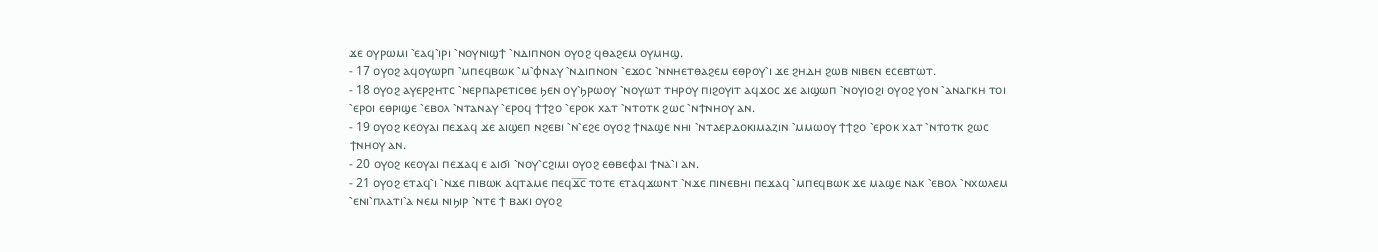ϫⲉ ⲟⲩⲣⲱⲙⲓ ⳿ⲉⲁϥ⳿ⲓⲣⲓ ⳿ⲛⲟⲩⲛⲓϣϯ ⳿ⲛⲇⲓⲡⲛⲟⲛ ⲟⲩⲟϩ ϥⲑⲁϩⲉⲙ ⲟⲩⲙⲏϣ.
- 17 ⲟⲩⲟϩ ⲁϥⲟⲩⲱⲣⲡ ⳿ⲙⲡⲉϥⲃⲱⲕ ⳿ⲙ⳿ⲫⲛⲁⲩ ⳿ⲛⲇⲓⲡⲛⲟⲛ ⳿ⲉϫⲟⲥ ⳿ⲛⲛⲏⲉⲧⲑⲁϩⲉⲙ ⲉⲑⲣⲟⲩ⳿ⲓ ϫⲉ ϩⲏⲇⲏ ϩⲱⲃ ⲛⲓⲃⲉⲛ ⲉⲥⲉⲃⲧⲱⲧ.
- 18 ⲟⲩⲟϩ ⲁⲩⲉⲣϩⲏⲧⲥ ⳿ⲛⲉⲣⲡⲁⲣⲉⲧⲓⲥⲑⲉ ϧⲉⲛ ⲟⲩ⳿ϧⲣⲱⲟⲩ ⳿ⲛⲟⲩⲱⲧ ⲧⲏⲣⲟⲩ ⲡⲓϩⲟⲩⲓⲧ ⲁϥϫⲟⲥ ϫⲉ ⲁⲓϣⲱⲡ ⳿ⲛⲟⲩⲓⲟϩⲓ ⲟⲩⲟϩ ⲩⲟⲛ ⳿ⲁⲛⲁⲅⲕⲏ ⲧⲟⲓ ⳿ⲉⲣⲟⲓ ⲉⲑⲣⲓϣⲉ ⳿ⲉⲃⲟⲗ ⳿ⲛⲧⲁⲛⲁⲩ ⳿ⲉⲣⲟϥ ϯϯϩⲟ ⳿ⲉⲣⲟⲕ ⲭⲁⲧ ⳿ⲛⲧⲟⲧⲕ ϩⲱⲥ ⳿ⲛϯⲛⲏⲟⲩ ⲁⲛ.
- 19 ⲟⲩⲟϩ ⲕⲉⲟⲩⲁⲓ ⲡⲉϫⲁϥ ϫⲉ ⲁⲓϣⲉⲡ ⲛϩⲉⲃⲓ ⳿ⲛ⳿ⲉϩⲉ ⲟⲩⲟϩ ϯⲛⲁϣⲉ ⲛⲏⲓ ⳿ⲛⲧⲁⲉⲣⲇⲟⲕⲓⲙⲁⲍⲓⲛ ⳿ⲙⲙⲱⲟⲩ ϯϯϩⲟ ⳿ⲉⲣⲟⲕ ⲭⲁⲧ ⳿ⲛⲧⲟⲧⲕ ϩⲱⲥ ϯⲛⲏⲟⲩ ⲁⲛ.
- 20 ⲟⲩⲟϩ ⲕⲉⲟⲩⲁⲓ ⲡⲉϫⲁϥ ⲉ ⲁⲓϭⲓ ⳿ⲛⲟⲩ⳿ⲥϩⲓⲙⲓ ⲟⲩⲟϩ ⲉⲑⲃⲉⲫⲁⲓ ϯⲛⲁ⳿ⲓ ⲁⲛ.
- 21 ⲟⲩⲟϩ ⲉⲧⲁϥ⳿ⲓ ⳿ⲛϫⲉ ⲡⲓⲃⲱⲕ ⲁϥⲧⲁⲙⲉ ⲡⲉϥϫ̅ⲥ̅ ⲧⲟⲧⲉ ⲉⲧⲁϥϫⲱⲛⲧ ⳿ⲛϫⲉ ⲡⲓⲛⲉⲃⲏⲓ ⲡⲉϫⲁϥ ⳿ⲙⲡⲉϥⲃⲱⲕ ϫⲉ ⲙⲁϣⲉ ⲛⲁⲕ ⳿ⲉⲃⲟⲗ ⳿ⲛⲭⲱⲗⲉⲙ ⳿ⲉⲛⲓ⳿ⲡⲗⲁⲧⲓ⳿ⲁ ⲛⲉⲙ ⲛⲓϧⲓⲣ ⳿ⲛⲧⲉ ϯ ⲃⲁⲕⲓ ⲟⲩⲟϩ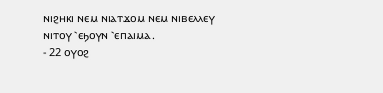ⲛⲓϩⲏⲕⲓ ⲛⲉⲙ ⲛⲓⲁⲧϫⲟⲙ ⲛⲉⲙ ⲛⲓⲃⲉⲗⲗⲉⲩ ⲛⲓⲧⲟⲩ ⳿ⲉϧⲟⲩⲛ ⳿ⲉⲡⲁⲓⲙⲁ.
- 22 ⲟⲩⲟϩ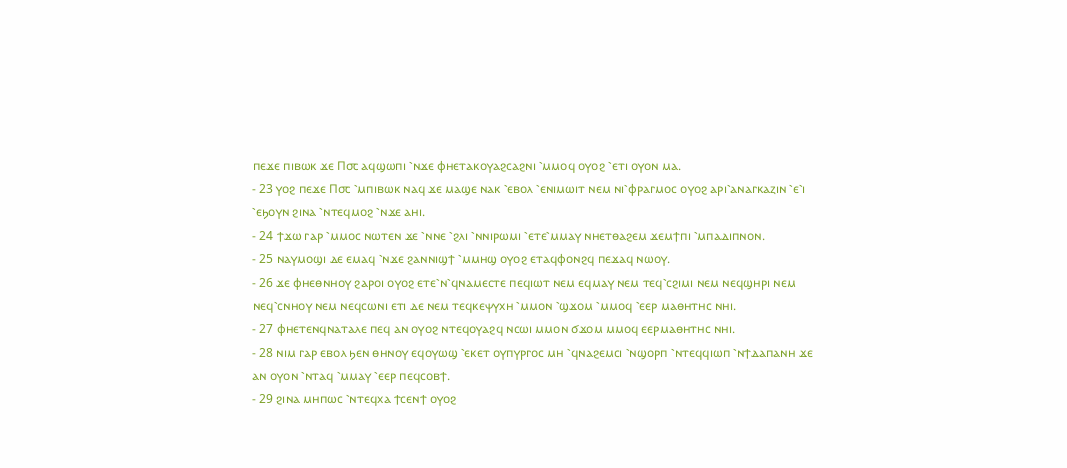ⲡⲉϫⲉ ⲡⲓⲃⲱⲕ ϫⲉ Ⲡ⳪ ⲁϥϣⲱⲡⲓ ⳿ⲛϫⲉ ⲫⲏⲉⲧⲁⲕⲟⲩⲁϩⲥⲁϩⲛⲓ ⳿ⲙⲙⲟϥ ⲟⲩⲟϩ ⳿ⲉⲧⲓ ⲟⲩⲟⲛ ⲙⲁ.
- 23 ⲩⲟϩ ⲡⲉϫⲉ Ⲡ⳪ ⳿ⲙⲡⲓⲃⲱⲕ ⲛⲁϥ ϫⲉ ⲙⲁϣⲉ ⲛⲁⲕ ⳿ⲉⲃⲟⲗ ⳿ⲉⲛⲓⲙⲱⲓⲧ ⲛⲉⲙ ⲛⲓ⳿ⲫⲣⲁⲅⲙⲟⲥ ⲟⲩⲟϩ ⲁⲣⲓ⳿ⲁⲛⲁⲅⲕⲁⲍⲓⲛ ⳿ⲉ⳿ⲓ ⳿ⲉϧⲟⲩⲛ ϩⲓⲛⲁ ⳿ⲛⲧⲉϥⲙⲟϩ ⳿ⲛϫⲉ ⲁⲏⲓ.
- 24 ϯϫⲱ ⲅⲁⲣ ⳿ⲙⲙⲟⲥ ⲛⲱⲧⲉⲛ ϫⲉ ⳿ⲛⲛⲉ ⳿ϩⲗⲓ ⳿ⲛⲛⲓⲣⲱⲙⲓ ⳿ⲉⲧⲉ⳿ⲙⲙⲁⲩ ⲛⲏⲉⲧⲑⲁϩⲉⲙ ϫⲉⲙϯⲡⲓ ⳿ⲙⲡⲁⲇⲓⲡⲛⲟⲛ.
- 25 ⲛⲁⲩⲙⲟϣⲓ ⲇⲉ ⲉⲙⲁϥ ⳿ⲛϫⲉ ϩⲁⲛⲛⲓϣϯ ⳿ⲙⲙⲏϣ ⲟⲩⲟϩ ⲉⲧⲁϥⲫⲟⲛϩϥ ⲡⲉϫⲁϥ ⲛⲱⲟⲩ.
- 26 ϫⲉ ⲫⲏⲉⲑⲛⲏⲟⲩ ϩⲁⲣⲟⲓ ⲟⲩⲟϩ ⲉⲧⲉ⳿ⲛ⳿ϥⲛⲁⲙⲉⲥⲧⲉ ⲡⲉϥⲓⲱⲧ ⲛⲉⲙ ⲉϥⲙⲁⲩ ⲛⲉⲙ ⲧⲉϥ⳿ⲥϩⲓⲙⲓ ⲛⲉⲙ ⲛⲉϥϣⲏⲣⲓ ⲛⲉⲙ ⲛⲉϥ⳿ⲥⲛⲏⲟⲩ ⲛⲉⲙ ⲛⲉϥⲥⲱⲛⲓ ⲉⲧⲓ ⲇⲉ ⲛⲉⲙ ⲧⲉϥⲕⲉⲯⲩⲭⲏ ⳿ⲙⲙⲟⲛ ⳿ϣϫⲟⲙ ⳿ⲙⲙⲟϥ ⳿ⲉⲉⲣ ⲙⲁⲑⲏⲧⲏⲥ ⲛⲏⲓ.
- 27 ⲫⲏⲉⲧⲉⲛϥⲛⲁⲧⲁⲗⲉ ⲡⲉϥ ⲁⲛ ⲟⲩⲟϩ ⲛⲧⲉϥⲟⲩⲁϩϥ ⲛⲥⲱⲓ ⲙⲙⲟⲛ ϭϫⲟⲙ ⲙⲙⲟϥ ⲉⲉⲣⲙⲁⲑⲏⲧⲏⲥ ⲛⲏⲓ.
- 28 ⲛⲓⲙ ⲅⲁⲣ ⲉⲃⲟⲗ ϧⲉⲛ ⲑⲏⲛⲟⲩ ⲉϥⲟⲩⲱϣ ⳿ⲉⲕⲉⲧ ⲟⲩⲡⲩⲣⲅⲟⲥ ⲙⲏ ⳿ϥⲛⲁϩⲉⲙⲥⲓ ⳿ⲛϣⲟⲣⲡ ⳿ⲛⲧⲉϥϥⲓⲱⲡ ⳿ⲛϯⲇⲁⲡⲁⲛⲏ ϫⲉ ⲁⲛ ⲟⲩⲟⲛ ⳿ⲛⲧⲁϥ ⳿ⲙⲙⲁⲩ ⳿ⲉⲉⲣ ⲡⲉϥⲥⲟⲃϯ.
- 29 ϩⲓⲛⲁ ⲙⲏⲡⲱⲥ ⳿ⲛⲧⲉϥⲭⲁ ϯⲥⲉⲛϯ ⲟⲩⲟϩ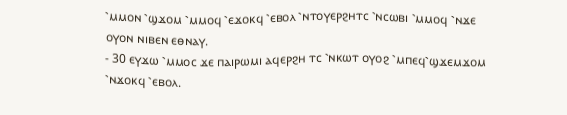⳿ⲙⲙⲟⲛ ⳿ϣϫⲟⲙ ⳿ⲙⲙⲟϥ ⳿ⲉϫⲟⲕϥ ⳿ⲉⲃⲟⲗ ⳿ⲛⲧⲟⲩⲉⲣϩⲏⲧⲥ ⳿ⲛⲥⲱⲃⲓ ⳿ⲙⲙⲟϥ ⳿ⲛϫⲉ ⲟⲩⲟⲛ ⲛⲓⲃⲉⲛ ⲉⲑⲛⲁⲩ.
- 30 ⲉⲩϫⲱ ⳿ⲙⲙⲟⲥ ϫⲉ ⲡⲁⲓⲣⲱⲙⲓ ⲁϥⲉⲣϩⲏ ⲧⲥ ⳿ⲛⲕⲱⲧ ⲟⲩⲟϩ ⳿ⲙⲡⲉϥ⳿ϣϫⲉⲙϫⲟⲙ ⳿ⲛϫⲟⲕϥ ⳿ⲉⲃⲟⲗ.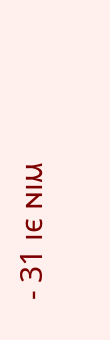- 31 ⲓⲉ ⲛⲓⲙ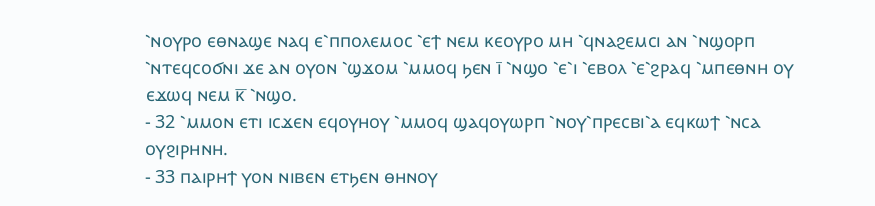⳿ⲛⲟⲩⲣⲟ ⲉⲑⲛⲁϣⲉ ⲛⲁϥ ⲉ⳿ⲡⲡⲟⲗⲉⲙⲟⲥ ⳿ⲉϯ ⲛⲉⲙ ⲕⲉⲟⲩⲣⲟ ⲙⲏ ⳿ϥⲛⲁϩⲉⲙⲥⲓ ⲁⲛ ⳿ⲛϣⲟⲣⲡ ⳿ⲛⲧⲉϥⲥⲟϭⲛⲓ ϫⲉ ⲁⲛ ⲟⲩⲟⲛ ⳿ϣϫⲟⲙ ⳿ⲙⲙⲟϥ ϧⲉⲛ ⲓ̅ ⳿ⲛϣⲟ ⳿ⲉ⳿ⲓ ⳿ⲉⲃⲟⲗ ⳿ⲉ⳿ϩⲣⲁϥ ⳿ⲙⲡⲉⲑⲛⲏ ⲟⲩ ⲉϫⲱϥ ⲛⲉⲙ ⲕ̅ ⳿ⲛϣⲟ.
- 32 ⳿ⲙⲙⲟⲛ ⲉⲧⲓ ⲓⲥϫⲉⲛ ⲉϥⲟⲩⲏⲟⲩ ⳿ⲙⲙⲟϥ ϣⲁϥⲟⲩⲱⲣⲡ ⳿ⲛⲟⲩ⳿ⲡⲣⲉⲥⲃⲓ⳿ⲁ ⲉϥⲕⲱϯ ⳿ⲛⲥⲁ ⲟⲩϩⲓⲣⲏⲛⲏ.
- 33 ⲡⲁⲓⲣⲏϯ ⲩⲟⲛ ⲛⲓⲃⲉⲛ ⲉⲧϧⲉⲛ ⲑⲏⲛⲟⲩ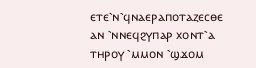ⲉⲧⲉ⳿ⲛ⳿ϥⲛⲁⲉⲣⲁⲡⲟⲧⲁⲍⲉⲥⲑⲉ ⲁⲛ ⳿ⲛⲛⲉϥϩⲩⲡⲁⲣ ⲭⲟⲛⲧ⳿ⲁ ⲧⲏⲣⲟⲩ ⳿ⲙⲙⲟⲛ ⳿ϣϫⲟⲙ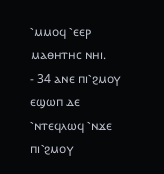⳿ⲙⲙⲟϥ ⳿ⲉⲉⲣ ⲙⲁⲑⲏⲧⲏⲥ ⲛⲏⲓ.
- 34 ⲁⲛⲉ ⲡⲓ⳿ϩⲙⲟⲩ ⲉϣⲱⲡ ⲇⲉ ⳿ⲛⲧⲉϥⲗⲱϥ ⳿ⲛϫⲉ ⲡⲓ⳿ϩⲙⲟⲩ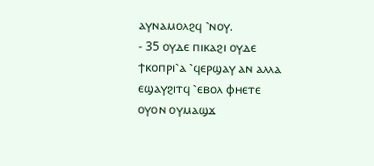ⲁⲩⲛⲁⲙⲟⲗϩϥ ⳿ⲛⲟⲩ.
- 35 ⲟⲩⲇⲉ ⲡⲓⲕⲁϩⲓ ⲟⲩⲇⲉ ϯⲕⲟⲡⲣⲓ⳿ⲁ ⳿ϥⲉⲣϣⲁⲩ ⲁⲛ ⲁⲗⲗⲁ ⲉϣⲁⲩϩⲓⲧϥ ⳿ⲉⲃⲟⲗ ⲫⲏⲉⲧⲉ ⲟⲩⲟⲛ ⲟⲩⲙⲁϣϫ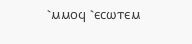⳿ⲙⲙⲟϥ ⳿ⲉⲥⲱⲧⲉⲙ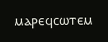ⲙⲁⲣⲉϥⲥⲱⲧⲉⲙ